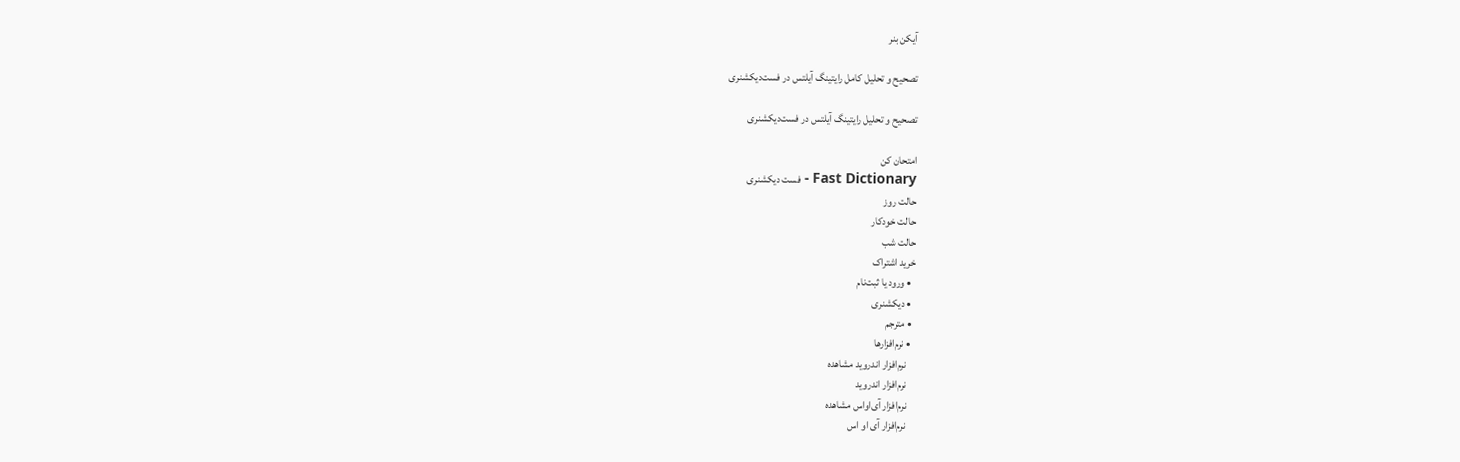آیکن بنر

تصحیح و تحلیل کامل رایتینگ آیلتس در فست‌دیکشنری

تصحیح و تحلیل رایتینگ آیلتس در فست‌دیکشنری

امتحان کن
Fast Dictionary - فست دیکشنری
حالت روز
حالت خودکار
حالت شب
خرید اشتراک
  • ورود یا ثبت‌نام
  • دیکشنری
  • مترجم
  • نرم‌افزار‌ها
    نرم‌افزار اندروید مشاهده
    نرم‌افزار اندروید
    نرم‌افزار آی‌او‌اس مشاهده
    نرم‌افزار آی او اس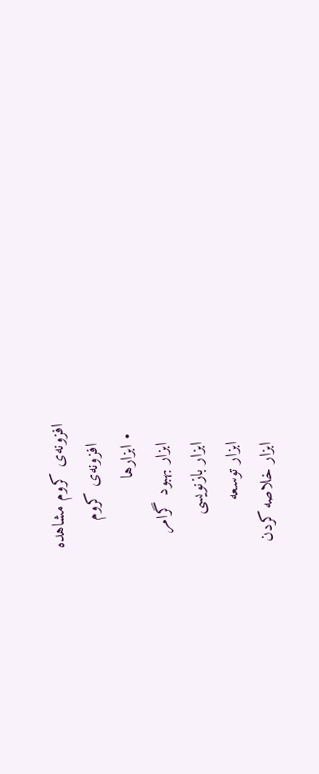افزونه‌ی کروم مشاهده
    افزونه‌ی کروم
  • ابزارها
    ابزار بهبود گرامر
    ابزار بازنویسی
    ابزار توسعه
    ابزار خلاصه کردن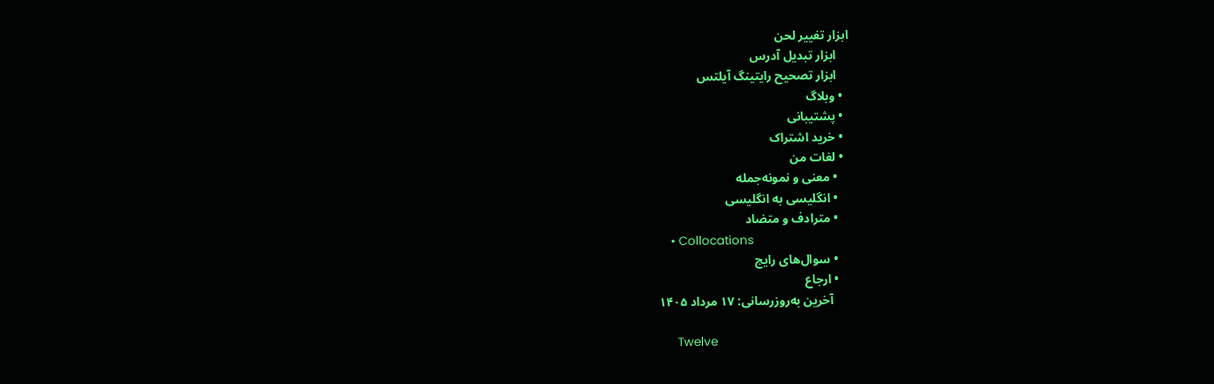ابزار تغییر لحن
    ابزار تبدیل آدرس
    ابزار تصحیح رایتینگ آیلتس
  • وبلاگ
  • پشتیبانی
  • خرید اشتراک
  • لغات من
    • معنی و نمونه‌جمله
    • انگلیسی به انگلیسی
    • مترادف و متضاد
    • Collocations
    • سوال‌های رایج
    • ارجاع
      آخرین به‌روزرسانی: ۱۷ مرداد ۱۴۰۵

      Twelve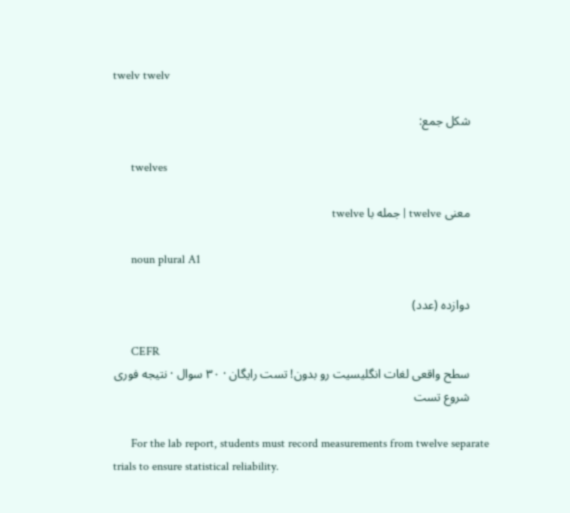twelv twelv

      شکل جمع:

      twelves

      معنی twelve | جمله با twelve

      noun plural A1

      دوازده (عدد)

      CEFR
      سطح واقعی لغات انگلیسیت رو بدون! تست رایگان · ۳۰ سوال · نتیجه فوری
      شروع تست

      For the lab report, students must record measurements from twelve separate trials to ensure statistical reliability.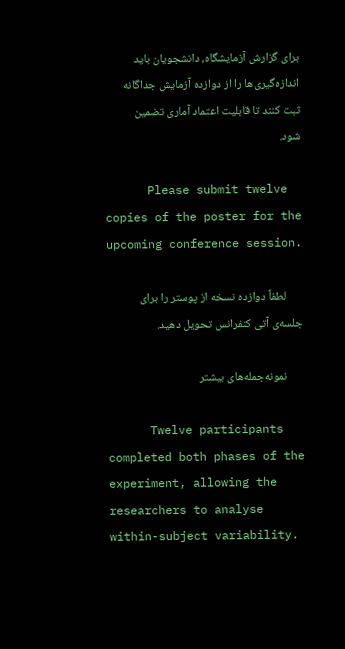برای گزارش آزمایشگاه، دانشجویان باید اندازه‌گیری‌ها را از دوازده آزمایش جداگانه ثبت کنند تا قابلیت اعتماد آماری تضمین شود.

      Please submit twelve copies of the poster for the upcoming conference session.

      لطفاً دوازده نسخه از پوستر را برای جلسه‌ی آتی کنفرانس تحویل دهید.

      نمونه‌جمله‌های بیشتر

      Twelve participants completed both phases of the experiment, allowing the researchers to analyse within-subject variability.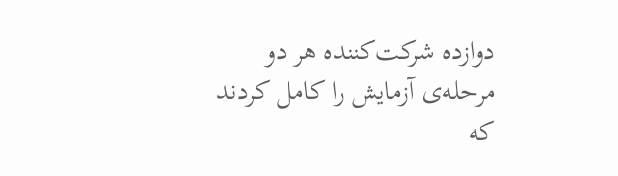دوازده شرکت‌کننده هر دو مرحله‌ی آزمایش را کامل کردند که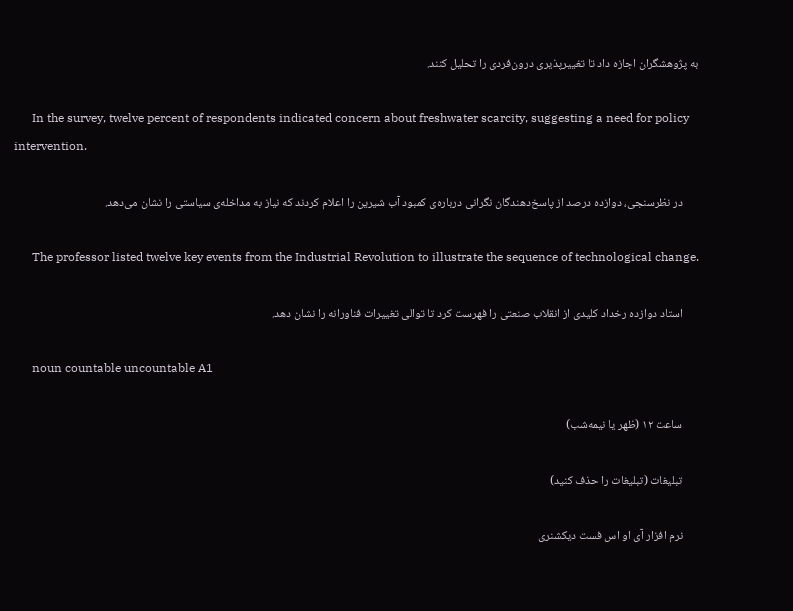به پژوهشگران اجازه داد تا تغییرپذیری درون‌فردی را تحلیل کنند.

      In the survey, twelve percent of respondents indicated concern about freshwater scarcity, suggesting a need for policy intervention.

      در نظرسنجی، دوازده درصد از پاسخ‌دهندگان نگرانی درباره‌ی کمبود آب شیرین را اعلام کردند که نیاز به مداخله‌ی سیاستی را نشان می‌دهد.

      The professor listed twelve key events from the Industrial Revolution to illustrate the sequence of technological change.

      استاد دوازده رخداد کلیدی از انقلاب صنعتی را فهرست کرد تا توالی تغییرات فناورانه را نشان دهد.

      noun countable uncountable A1

      ساعت ۱۲ (ظهر یا نیمه‌شب)

      تبلیغات (تبلیغات را حذف کنید)

      نرم افزار آی او اس فست دیکشنری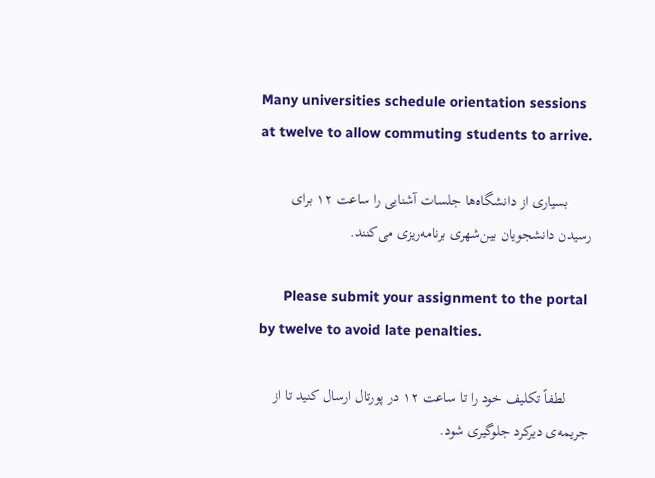Many universities schedule orientation sessions at twelve to allow commuting students to arrive.

      بسیاری از دانشگاه‌ها جلسات آشنایی را ساعت ۱۲ برای رسیدن دانشجویان بین‌شهری برنامه‌ریزی می‌کنند.

      Please submit your assignment to the portal by twelve to avoid late penalties.

      لطفاً تکلیف خود را تا ساعت ۱۲ در پورتال ارسال کنید تا از جریمه‌ی دیرکرد جلوگیری شود.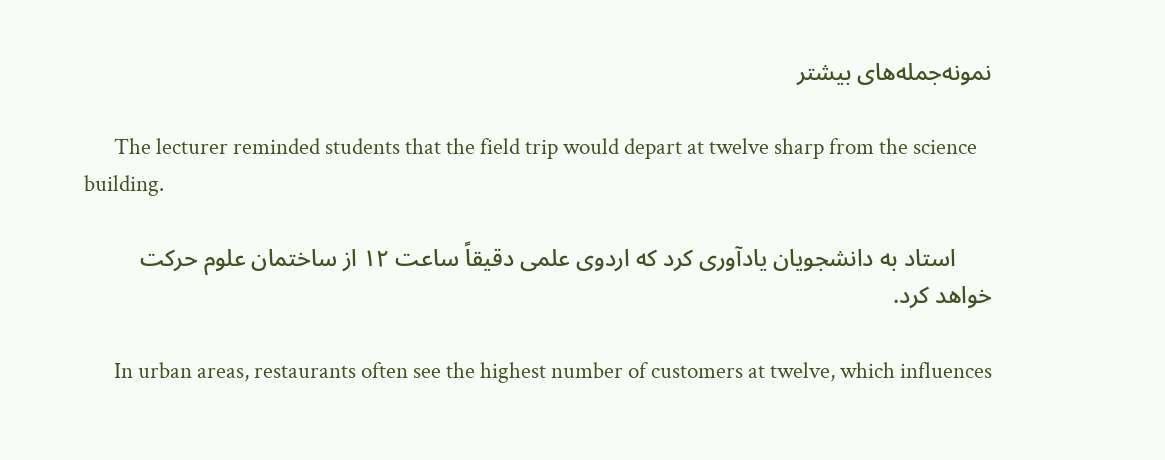نمونه‌جمله‌های بیشتر

      The lecturer reminded students that the field trip would depart at twelve sharp from the science building.

      استاد به دانشجویان یادآوری کرد که اردوی علمی دقیقاً ساعت ۱۲ از ساختمان علوم حرکت خواهد کرد.

      In urban areas, restaurants often see the highest number of customers at twelve, which influences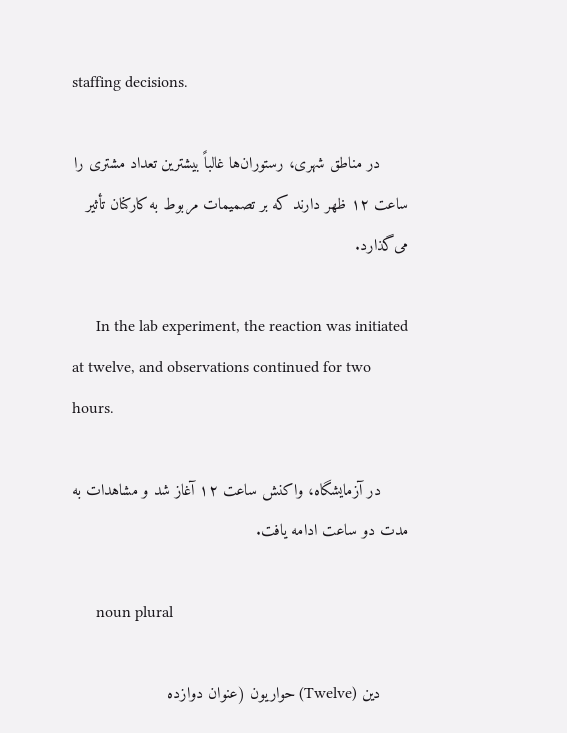staffing decisions.

      در مناطق شهری، رستوران‌ها غالباً بیشترین تعداد مشتری را ساعت ۱۲ ظهر دارند که بر تصمیمات مربوط به کارکنان تأثیر می‌گذارد.

      In the lab experiment, the reaction was initiated at twelve, and observations continued for two hours.

      در آزمایشگاه، واکنش ساعت ۱۲ آغاز شد و مشاهدات به مدت دو ساعت ادامه یافت.

      noun plural

      دین (Twelve) حواریون (عنوان دوازده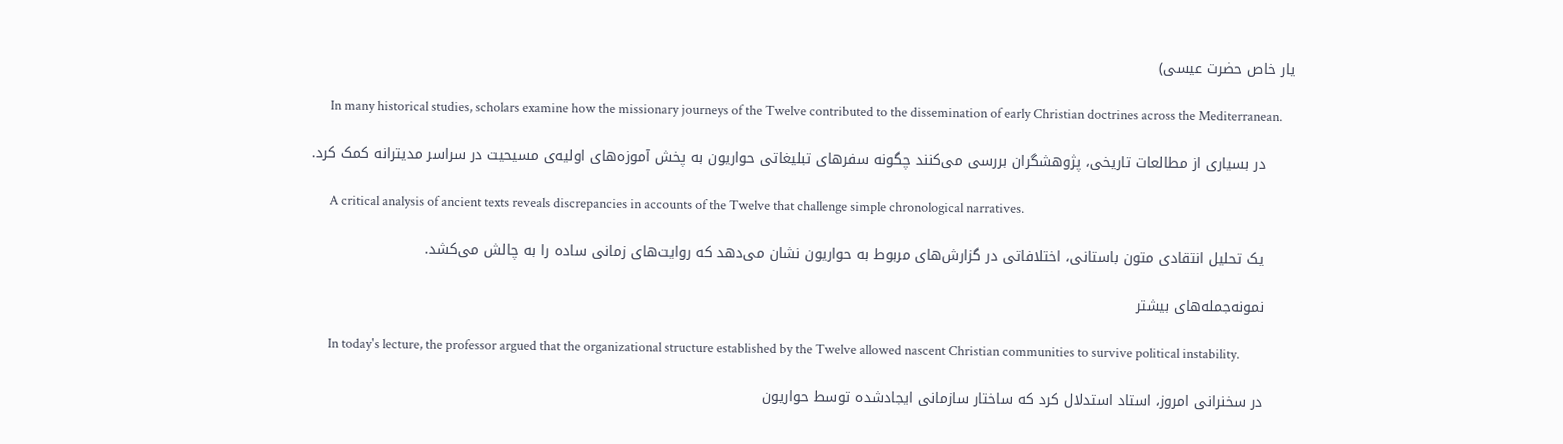یار خاص حضرت عیسی)

      In many historical studies, scholars examine how the missionary journeys of the Twelve contributed to the dissemination of early Christian doctrines across the Mediterranean.

      در بسیاری از مطالعات تاریخی، پژوهشگران بررسی می‌کنند چگونه سفرهای تبلیغاتی حواریون به پخش آموزه‌های اولیه‌ی مسیحیت در سراسر مدیترانه کمک کرد.

      A critical analysis of ancient texts reveals discrepancies in accounts of the Twelve that challenge simple chronological narratives.

      یک تحلیل انتقادی متون باستانی، اختلافاتی در گزارش‌های مربوط به حواریون نشان می‌دهد که روایت‌های زمانی ساده را به چالش می‌کشد.

      نمونه‌جمله‌های بیشتر

      In today's lecture, the professor argued that the organizational structure established by the Twelve allowed nascent Christian communities to survive political instability.

      در سخنرانی امروز، استاد استدلال کرد که ساختار سازمانی ایجادشده توسط حواریون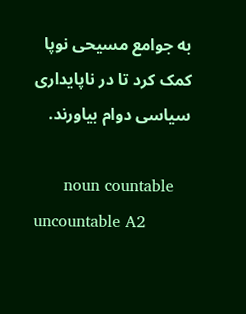به جوامع مسیحی نوپا کمک کرد تا در ناپایداری سیاسی دوام بیاورند.

      noun countable uncountable A2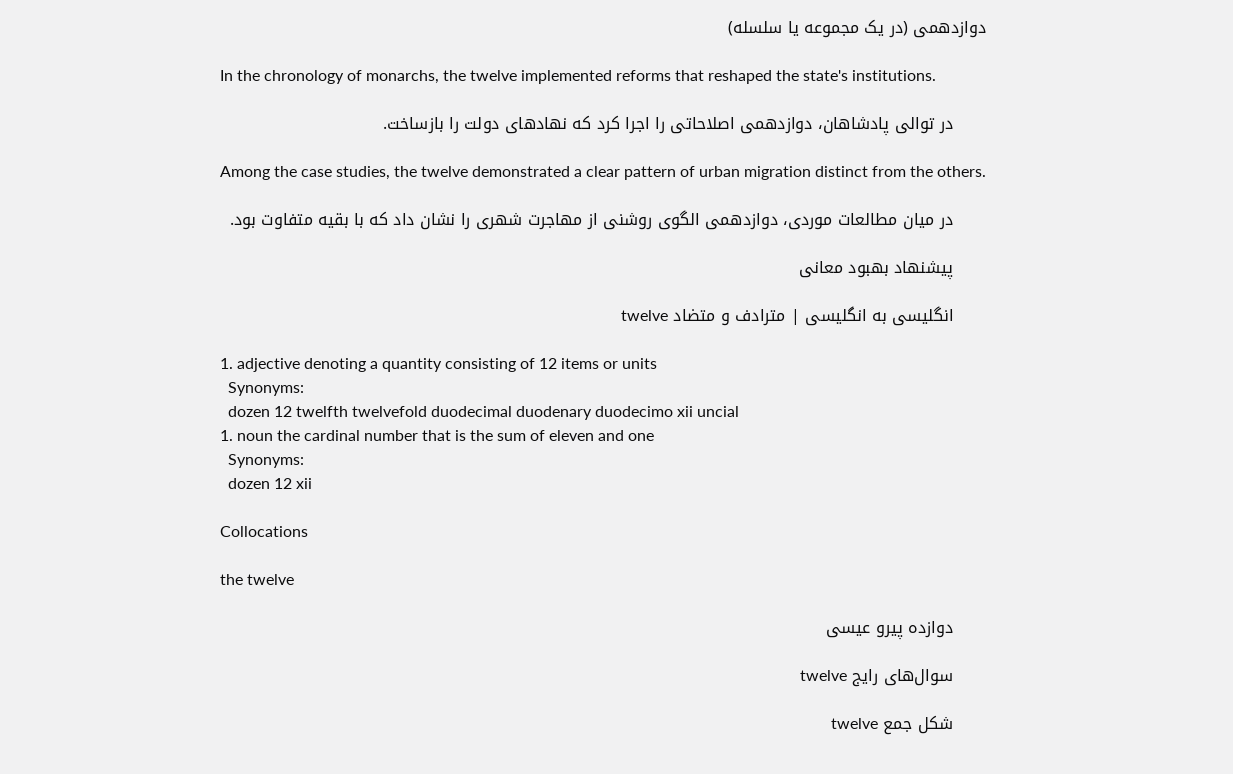دوازدهمی (در یک مجموعه یا سلسله)

      In the chronology of monarchs, the twelve implemented reforms that reshaped the state's institutions.

      در توالی پادشاهان، دوازدهمی اصلاحاتی را اجرا کرد که نهادهای دولت را بازساخت.

      Among the case studies, the twelve demonstrated a clear pattern of urban migration distinct from the others.

      در میان مطالعات موردی، دوازدهمی الگوی روشنی از مهاجرت شهری را نشان داد که با بقیه متفاوت بود.

      پیشنهاد بهبود معانی

      انگلیسی به انگلیسی | مترادف و متضاد twelve

      1. adjective denoting a quantity consisting of 12 items or units
        Synonyms:
        dozen 12 twelfth twelvefold duodecimal duodenary duodecimo xii uncial
      1. noun the cardinal number that is the sum of eleven and one
        Synonyms:
        dozen 12 xii

      Collocations

      the twelve

      دوازده پیرو عیسی

      سوال‌های رایج twelve

      شکل جمع twelve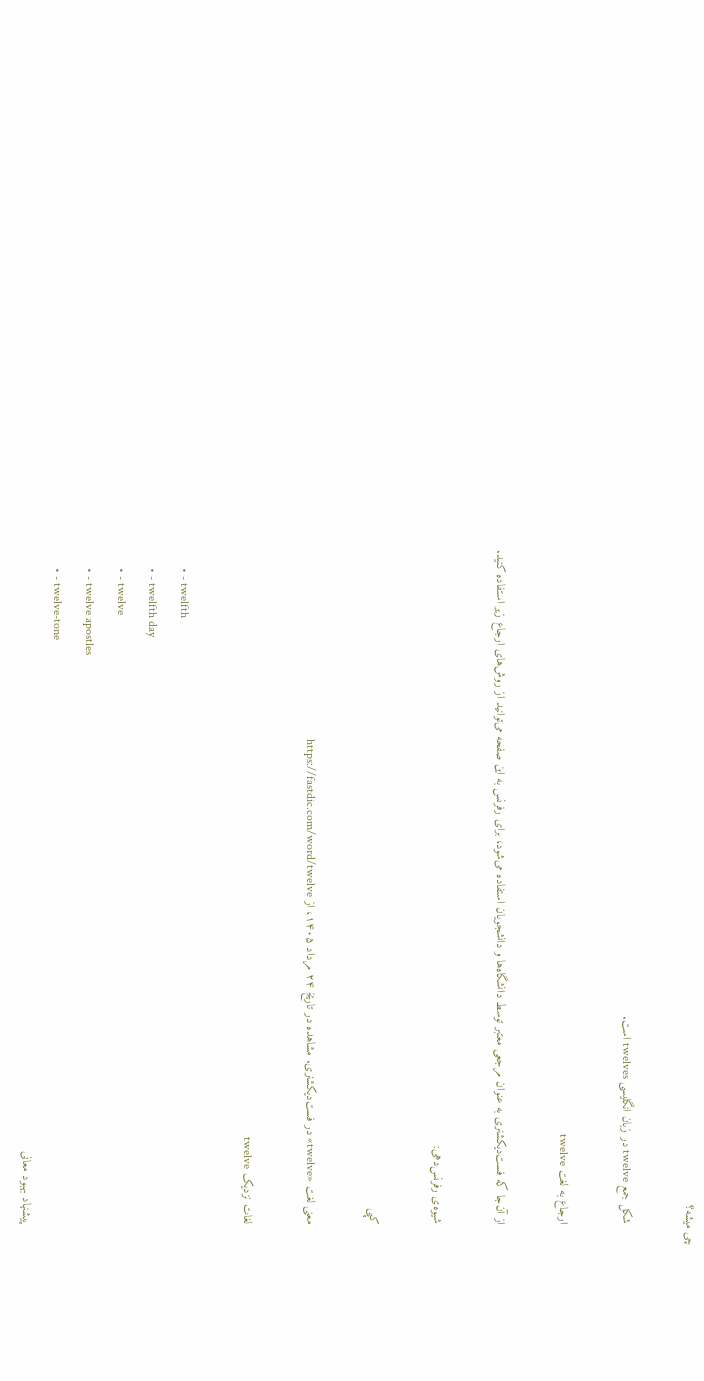چی میشه؟

      شکل جمع twelve در زبان انگلیسی twelves است.

      ارجاع به لغت twelve

      از آن‌جا که فست‌دیکشنری به عنوان مرجعی معتبر توسط دانشگاه‌ها و دانشجویان استفاده می‌شود، برای رفرنس به این صفحه می‌توانید از روش‌های ارجاع زیر استفاده کنید.

      شیوه‌ی رفرنس‌دهی:

      کپی

      معنی لغت «twelve» در فست‌دیکشنری. مشاهده در تاریخ ۲۴ مرداد ۱۴۰۵، از https://fastdic.com/word/twelve

      لغات نزدیک twelve

      • - twelfth
      • - twelfth day
      • - twelve
      • - twelve apostles
      • - twelve-tone
      پیشنهاد بهبود معانی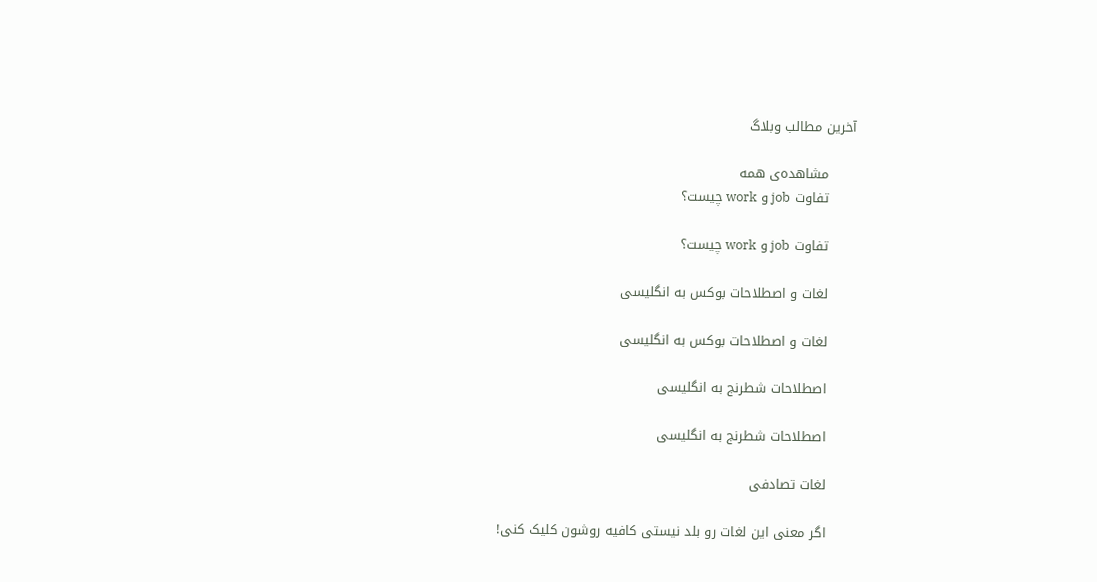آخرین مطالب وبلاگ

      مشاهده‌ی همه
      تفاوت job و work چیست؟

      تفاوت job و work چیست؟

      لغات و اصطلاحات بوکس به انگلیسی

      لغات و اصطلاحات بوکس به انگلیسی

      اصطلاحات شطرنج به انگلیسی

      اصطلاحات شطرنج به انگلیسی

      لغات تصادفی

      اگر معنی این لغات رو بلد نیستی کافیه روشون کلیک کنی!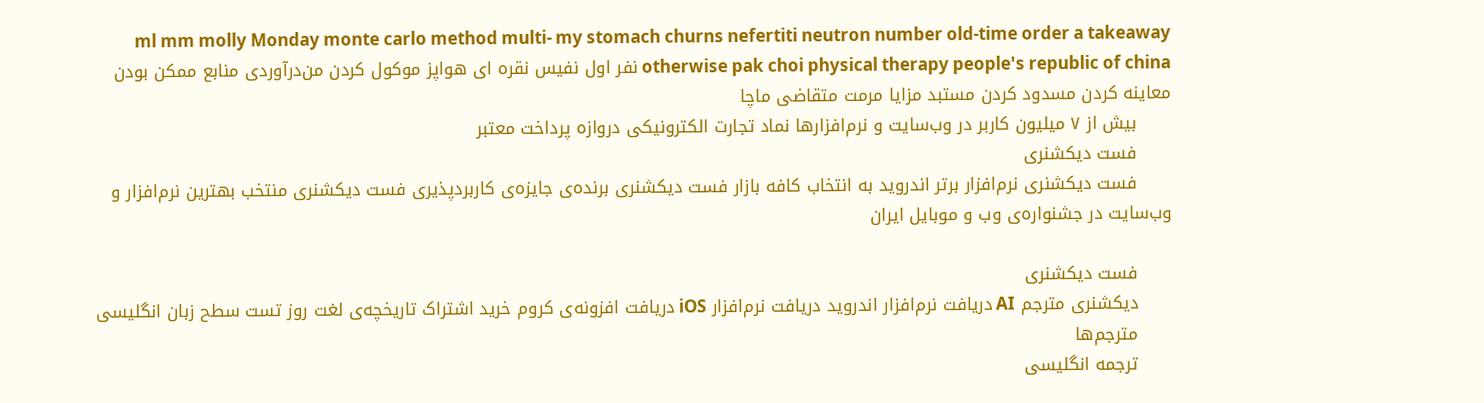ml mm molly Monday monte carlo method multi- my stomach churns nefertiti neutron number old-time order a takeaway otherwise pak choi physical therapy people's republic of china نفر اول نفیس نقره ای هواپز موکول کردن من‌درآوردی منابع ممکن بودن معاینه کردن مسدود کردن مستبد مزایا مرمت متقاضی ماچا
      بیش از ۷ میلیون کاربر در وب‌سایت و نرم‌افزارها نماد تجارت الکترونیکی دروازه پرداخت معتبر
      فست دیکشنری
      فست دیکشنری نرم‌افزار برتر اندروید به انتخاب کافه بازار فست دیکشنری برنده‌ی جایزه‌ی کاربرد‌پذیری فست دیکشنری منتخب بهترین نرم‌افزار و وب‌سایت در جشنواره‌ی وب و موبایل ایران

      فست دیکشنری
      دیکشنری مترجم AI دریافت نرم‌افزار اندروید دریافت نرم‌افزار iOS دریافت افزونه‌ی کروم خرید اشتراک تاریخچه‌ی لغت روز تست سطح زبان انگلیسی
      مترجم‌ها
      ترجمه انگلیسی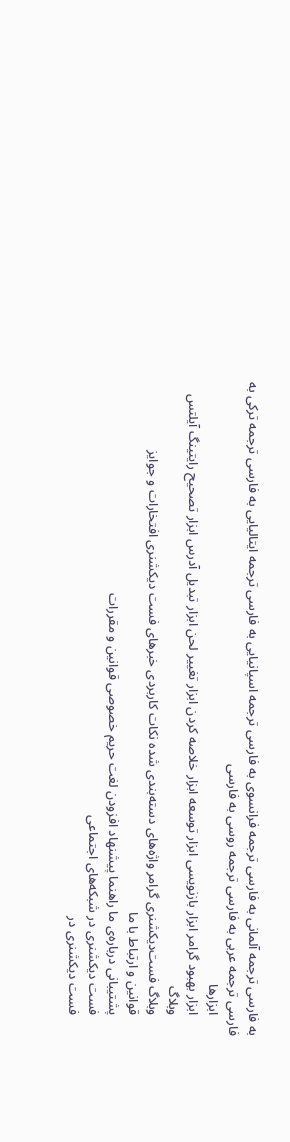به فارسی ترجمه آلمانی به فارسی ترجمه فرانسوی به فارسی ترجمه اسپانیایی به فارسی ترجمه ایتالیایی به فارسی ترجمه ترکی به فارسی ترجمه عربی به فارسی ترجمه روسی به فارسی
      ابزارها
      ابزار بهبود گرامر ابزار بازنویسی ابزار توسعه ابزار خلاصه کردن ابزار تغییر لحن ابزار تبدیل آدرس ابزار تصحیح رایتینگ آیلتس
      وبلاگ
      وبلاگ فست‌دیکشنری گرامر واژه‌های دسته‌بندی شده نکات کاربردی خبرهای فست دیکشنری افتخارات و جوایز
      قوانین و ارتباط با ما
      پشتیبانی درباره‌ی ما راهنما پیشنهاد افزودن لغت حریم خصوصی قوانین و مقررات
      فست دیکشنری در شبکه‌های اجتماعی
      فست دیکشنری در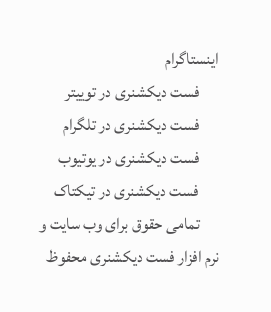اینستاگرام
      فست دیکشنری در توییتر
      فست دیکشنری در تلگرام
      فست دیکشنری در یوتیوب
      فست دیکشنری در تیکتاک
      تمامی حقوق برای وب سایت و نرم افزار فست دیکشنری محفوظ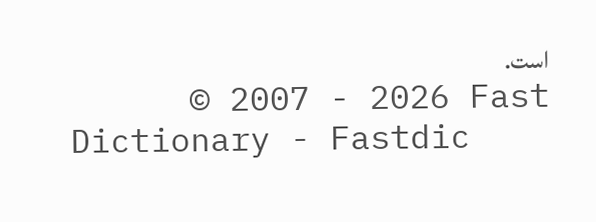است.
      © 2007 - 2026 Fast Dictionary - Fastdic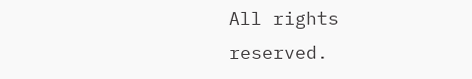All rights reserved.